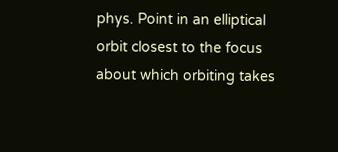phys. Point in an elliptical orbit closest to the focus about which orbiting takes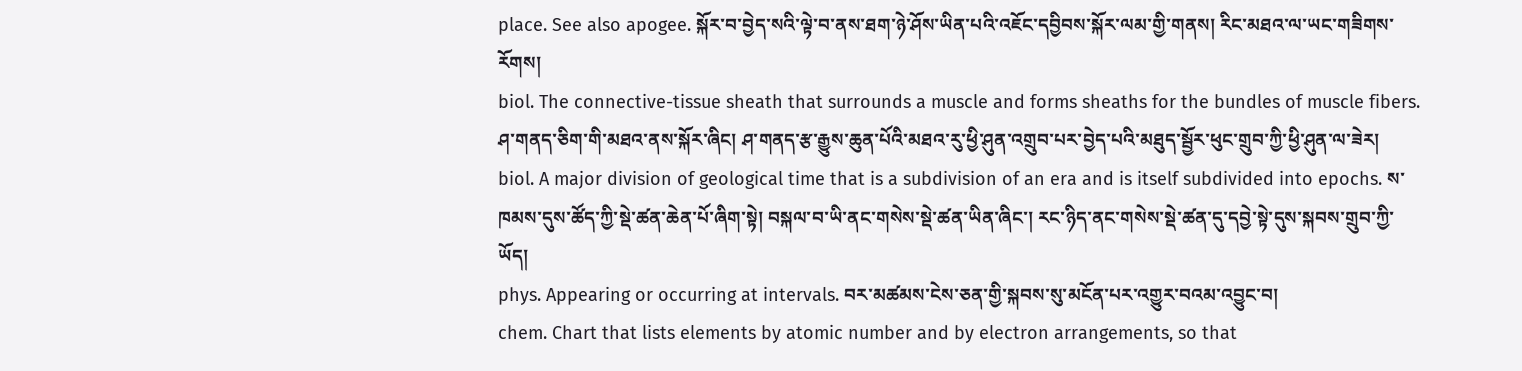place. See also apogee. སྐོར་བ་བྱེད་སའི་ལྟེ་བ་ནས་ཐག་ཉེ་ཤོས་ཡིན་པའི་འཇོང་དབྱིབས་སྐོར་ལམ་གྱི་གནས། རིང་མཐའ་ལ་ཡང་གཟིགས་རོགས།
biol. The connective-tissue sheath that surrounds a muscle and forms sheaths for the bundles of muscle fibers. ཤ་གནད་ཅིག་གི་མཐའ་ནས་སྐོར་ཞིང། ཤ་གནད་རྩ་རྒྱུས་ཆུན་པོའི་མཐའ་རུ་ཕྱི་ཤུན་འགྲུབ་པར་བྱེད་པའི་མཐུད་སྦྱོར་ཕུང་གྲུབ་ཀྱི་ཕྱི་ཤུན་ལ་ཟེར།
biol. A major division of geological time that is a subdivision of an era and is itself subdivided into epochs. ས་ཁམས་དུས་ཚོད་ཀྱི་སྡེ་ཚན་ཆེན་པོ་ཞིག་སྟེ། བསྐལ་བ་ཡི་ནང་གསེས་སྡེ་ཚན་ཡིན་ཞིང་། རང་ཉིད་ནང་གསེས་སྡེ་ཚན་དུ་དབྱེ་སྟེ་དུས་སྐབས་གྲུབ་ཀྱི་ཡོད།
phys. Appearing or occurring at intervals. བར་མཚམས་ངེས་ཅན་གྱི་སྐབས་སུ་མངོན་པར་འགྱུར་བའམ་འབྱུང་བ།
chem. Chart that lists elements by atomic number and by electron arrangements, so that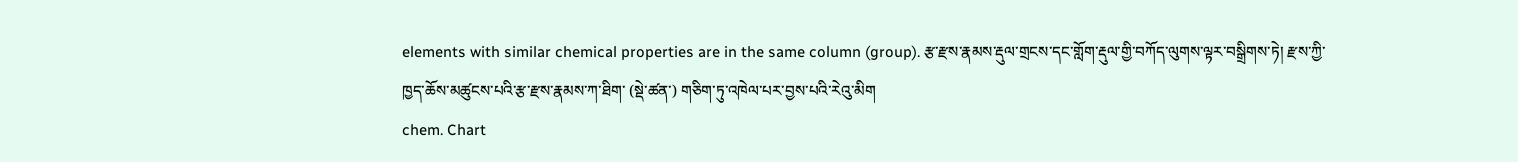elements with similar chemical properties are in the same column (group). རྩ་རྫས་རྣམས་རྡུལ་གྲངས་དང་གློག་རྡུལ་གྱི་བཀོད་ལུགས་ལྟར་བསྒྲིགས་ཏེ། རྫས་ཀྱི་ཁྱད་ཆོས་མཚུངས་པའི་རྩ་རྫས་རྣམས་ཀ་ཐིག་ (སྡེ་ཚན་) གཅིག་ཏུ་འཁེལ་པར་བྱས་པའི་རེའུ་མིག
chem. Chart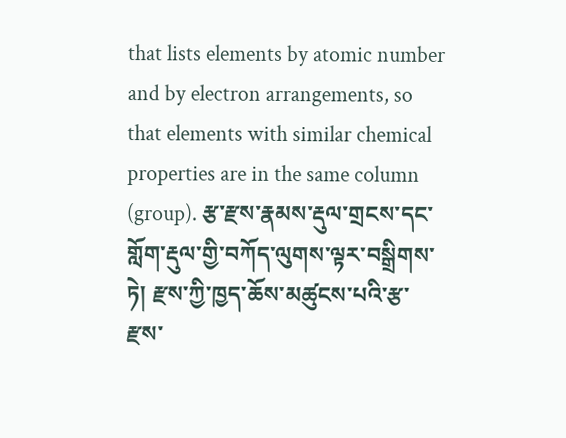that lists elements by atomic number and by electron arrangements, so that elements with similar chemical properties are in the same column (group). རྩ་རྫས་རྣམས་རྡུལ་གྲངས་དང་གློག་རྡུལ་གྱི་བཀོད་ལུགས་ལྟར་བསྒྲིགས་ཏེ། རྫས་ཀྱི་ཁྱད་ཆོས་མཚུངས་པའི་རྩ་རྫས་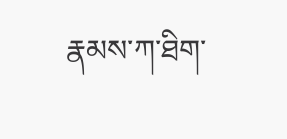རྣམས་ཀ་ཐིག་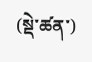(སྡེ་ཚན་)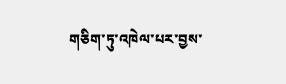གཅིག་ཏུ་འཁེལ་པར་བྱས་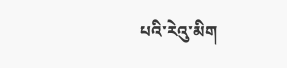པའི་རེའུ་མིག